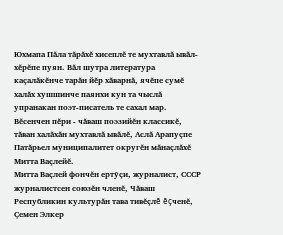Юхмапа Пăла тăрăхĕ хисеплĕ те мухтавлă ывăл-хĕрĕпе пуян. Вăл шутра литература каçалăкĕнче тарăн йĕр хăварнă, ячĕпе сумĕ халăх хушшинче паянхи кун та чыслă упранакан поэт-писатель те сахал мар. Вĕсенчен пĕри - чăваш поэзийĕн классикĕ, тăван халăхăн мухтавлă ывăлĕ, Аслă Арапуçпе Патăрьел муниципалитет округĕн мăнаçлăхĕ Митта Ваçлейĕ.
Митта Ваçлей фончĕн ертỹçи, журналист, СССР журналистсен союзĕн членĕ, Чăваш Республикин культурăн тава тивĕçлĕ ĕçченĕ, Çемен Элкер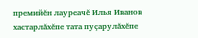премийĕн лауреачĕ Илья Иванов хастарлăхĕпе тата пуçарулăхĕпе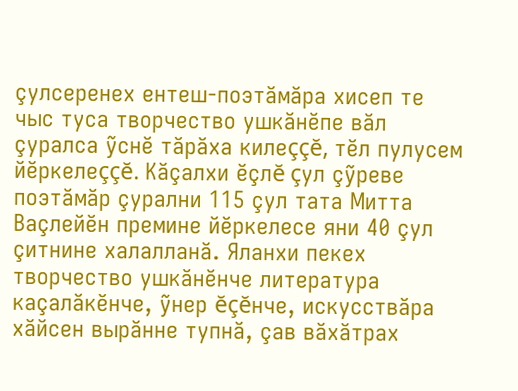çулсеренех ентеш-поэтăмăра хисеп те чыс туса творчество ушкăнĕпе вăл çуралса ỹснĕ тăрăха килеççĕ, тĕл пулусем йĕркелеççĕ. Кăçалхи ĕçлĕ çул çỹреве поэтăмăр çурални 115 çул тата Митта Ваçлейĕн премине йĕркелесе яни 40 çул çитнине халалланă. Яланхи пекех творчество ушкăнĕнче литература каçалăкĕнче, ỹнер ĕçĕнче, искусствăра хăйсен вырăнне тупнă, çав вăхăтрах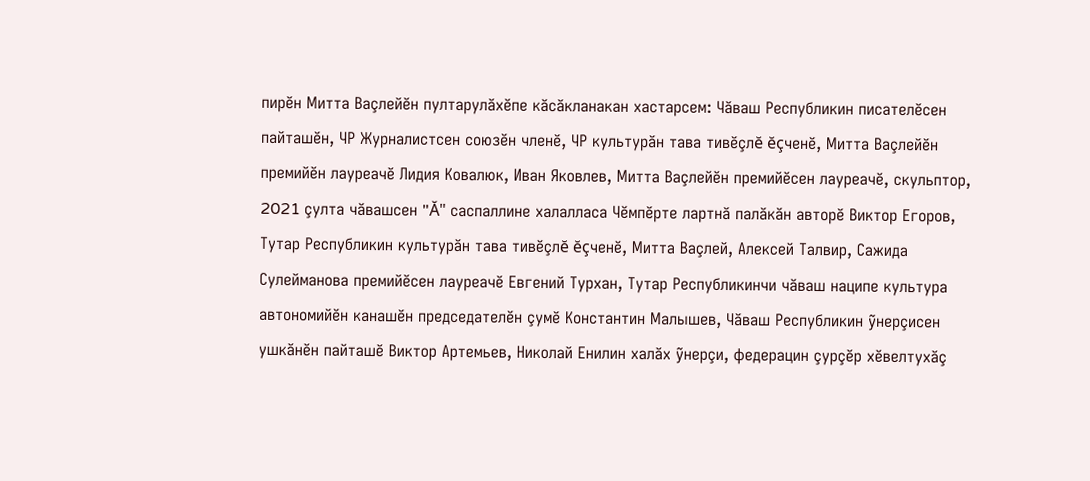пирĕн Митта Ваçлейĕн пултарулăхĕпе кăсăкланакан хастарсем: Чăваш Республикин писателĕсен пайташĕн, ЧР Журналистсен союзĕн членĕ, ЧР культурăн тава тивĕçлĕ ĕçченĕ, Митта Ваçлейĕн премийĕн лауреачĕ Лидия Ковалюк, Иван Яковлев, Митта Ваçлейĕн премийĕсен лауреачĕ, скульптор, 2021 çулта чăвашсен "Ă" саспаллине халалласа Чĕмпĕрте лартнă палăкăн авторĕ Виктор Егоров, Тутар Республикин культурăн тава тивĕçлĕ ĕçченĕ, Митта Ваçлей, Алексей Талвир, Сажида Сулейманова премийĕсен лауреачĕ Евгений Турхан, Тутар Республикинчи чăваш наципе культура автономийĕн канашĕн председателĕн çумĕ Константин Малышев, Чăваш Республикин ỹнерçисен ушкăнĕн пайташĕ Виктор Артемьев, Николай Енилин халăх ỹнерçи, федерацин çурçĕр хĕвелтухăç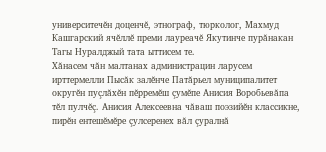университечĕн доценчĕ, этнограф, тюрколог, Махмуд Кашгарский ячĕллĕ преми лауреачĕ Якутинче пурăнакан Тагы Нуралджый тата ыттисем те.
Хăнасем чăн малтанах администрацин ларусем ирттермелли Пысăк залĕнче Патăрьел муниципалитет округĕн пуçлăхĕн пĕрремĕш çумĕпе Анисия Воробьевăпа тĕл пулчĕç. Анисия Алексеевна чăваш поэзийĕн классикне, пирĕн ентешĕмĕре çулсеренех вăл çуралнă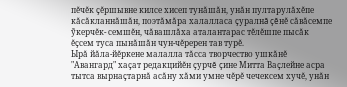пĕчĕк çĕршывне килсе хисеп тунăшăн, унăн пултарулăхĕпе кăсăкланнăшăн, поэтăмăра халалласа çуралнă çĕнĕ сăвăсемпе ỹкерчĕк- семшĕн, чăвашлăха аталантарас тĕлĕшпе пысăк ĕçсем туса пынăшăн чун-чĕререн тав турĕ.
Ырă йăла-йĕркене малалла тăсса творчество ушкăнĕ "Авангард" хаçат редакцийĕн çурчĕ çине Митта Ваçлейне асра тытса вырнаçтарнă асăну хăми умне чĕрĕ чечексем хучĕ, унăн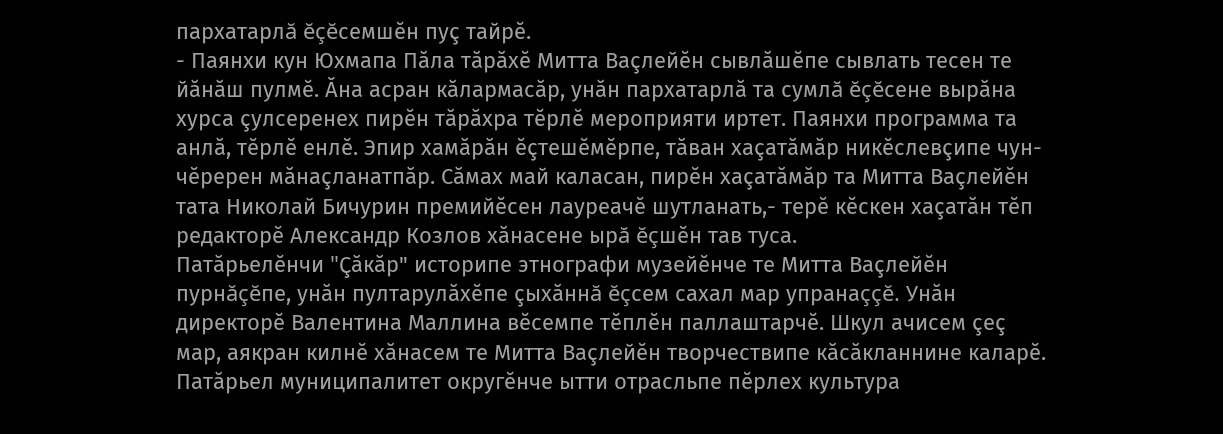пархатарлă ĕçĕсемшĕн пуç тайрĕ.
- Паянхи кун Юхмапа Пăла тăрăхĕ Митта Ваçлейĕн сывлăшĕпе сывлать тесен те йăнăш пулмĕ. Ăна асран кăлармасăр, унăн пархатарлă та сумлă ĕçĕсене вырăна хурса çулсеренех пирĕн тăрăхра тĕрлĕ мероприяти иртет. Паянхи программа та анлă, тĕрлĕ енлĕ. Эпир хамăрăн ĕçтешĕмĕрпе, тăван хаçатăмăр никĕслевçипе чун-чĕререн мăнаçланатпăр. Сăмах май каласан, пирĕн хаçатăмăр та Митта Ваçлейĕн тата Николай Бичурин премийĕсен лауреачĕ шутланать,- терĕ кĕскен хаçатăн тĕп редакторĕ Александр Козлов хăнасене ырă ĕçшĕн тав туса.
Патăрьелĕнчи "Çăкăр" историпе этнографи музейĕнче те Митта Ваçлейĕн пурнăçĕпе, унăн пултарулăхĕпе çыхăннă ĕçсем сахал мар упранаççĕ. Унăн директорĕ Валентина Маллина вĕсемпе тĕплĕн паллаштарчĕ. Шкул ачисем çеç мар, аякран килнĕ хăнасем те Митта Ваçлейĕн творчествипе кăсăкланнине каларĕ.
Патăрьел муниципалитет округĕнче ытти отрасльпе пĕрлех культура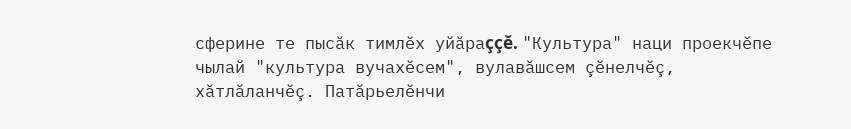сферине те пысăк тимлĕх уйăраççĕ. "Культура" наци проекчĕпе чылай "культура вучахĕсем", вулавăшсем çĕнелчĕç, хăтлăланчĕç. Патăрьелĕнчи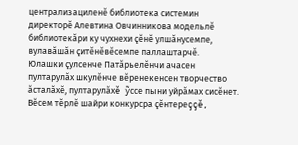централизациленĕ библиотека системин директорĕ Алевтина Овчинникова модельлĕ библиотекăри ку чухнехи çĕнĕ улшăнусемпе, вулавăшăн çитĕнĕвĕсемпе паллаштарчĕ.
Юлашки çулсенче Патăрьелĕнчи ачасен пултарулăх шкулĕнче вĕренекенсен творчество ăсталăхĕ, пултарулăхĕ ỹссе пыни уйрăмах сисĕнет. Вĕсем тĕрлĕ шайри конкурсра çĕнтереççĕ,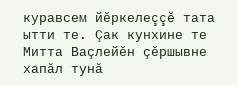куравсем йĕркелеççĕ тата ытти те. Çак кунхине те Митта Ваçлейĕн çĕршывне хапăл тунă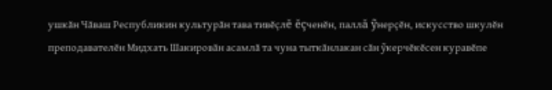ушкăн Чăваш Республикин культурăн тава тивĕçлĕ ĕçченĕн, паллă ỹнерçĕн, искусство шкулĕн преподавателĕн Мидхать Шакировăн асамлă та чуна тыткăнлакан сăн ỹкерчĕкĕсен куравĕпе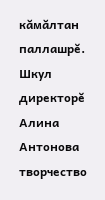кăмăлтан паллашрĕ. Шкул директорĕ Алина Антонова творчество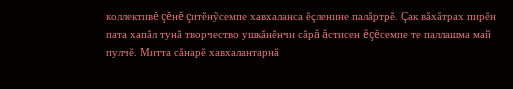коллективĕ çĕнĕ çитĕнỹсемпе хавхаланса ĕçленине палăртрĕ. Çак вăхăтрах пирĕн пата хапăл тунă творчество ушкăнĕнчи сăрă ăстисен ĕçĕсемпе те паллашма май пулчĕ. Митта сăнарĕ хавхалантарнă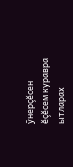ỹнерçĕсен ĕçĕсем куравра ытларах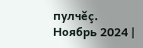пулчĕç.
Ноябрь 2024 |